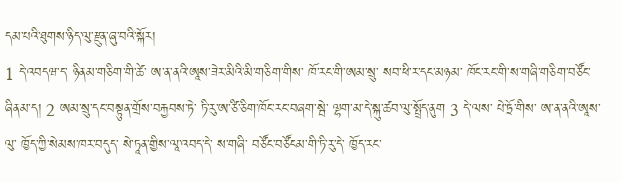དམ་པའི་ཐུགས་ཉིད་ལུ་རྫུན་ཞུ་བའི་སྐོར།
1 དེ་འབདཝ་ད་ ཉིནམ་གཅིག་གི་ཚེ་ ཨ་ན་ནའི་ཨཱས་ཟེར་མིའི་མི་གཅིག་གིས་ ཁོ་རང་གི་ཨམ་སྲུ་ སབ་ཕི་ར་དང་མཉམ་ ཁོང་རང་གི་ས་གཞི་གཅིག་བཙོང་ཞིནམ་ད། 2 ཨམ་སྲུ་དང་བསྟུན་གྲོས་བརྐྱབས་ཏེ་ ཏི་རུ་ཨ་ཙི་ཅིག་ཁོང་རང་བཞག་སྦེ་ ལྷག་མ་དེ་སྐུ་ཚབ་ལུ་སྤྲོད་ནུག 3 དེ་ལས་ པེ་ཏྲོ་གིས་ ཨ་ན་ནའི་ཨཱས་ལུ་ ཁྱོད་ཀྱི་སེམས་ཁར་བདུད་ སེ་ཏཱན་གྱིས་ལཱ་འབད་དེ་ ས་གཞི་ བཙོང་བཙོངམ་གི་ཏི་རུ་དེ་ ཁྱོད་རང་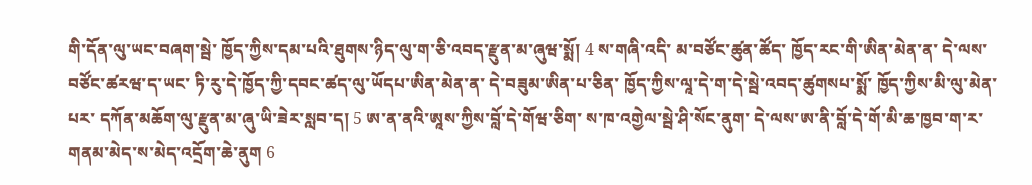གི་དོན་ལུ་ཡང་བཞག་སྦེ་ ཁྱོད་ཀྱིས་དམ་པའི་ཐུགས་ཉིད་ལུ་ག་ཅི་འབད་རྫུན་མ་ཞུཝ་སྨོ། 4 ས་གཞི་འདི་ མ་བཙོང་ཚུན་ཚོད་ ཁྱོད་རང་གི་ཨིན་མེན་ན་ དེ་ལས་བཙོང་ཚརཝ་ད་ཡང་ ཏི་རུ་དེ་ཁྱོད་ཀྱི་དབང་ཚད་ལུ་ཡོདཔ་ཨིན་མེན་ན་ དེ་བཟུམ་ཨིན་པ་ཅིན་ ཁྱོད་ཀྱིས་ལཱ་དེ་ག་དེ་སྦེ་འབད་ཚུགསཔ་སྨོ་ ཁྱོད་ཀྱིས་མི་ལུ་མེན་པར་ དཀོན་མཆོག་ལུ་རྫུན་མ་ཞུ་ཡི་ཟེར་སླབ་ད། 5 ཨ་ན་ནའི་ཨཱས་ཀྱིས་བློ་དེ་གོཝ་ཅིག་ ས་ཁ་འགྱེལ་སྦེ་ཤི་སོང་ནུག་ དེ་ལས་ཨ་ནི་བློ་དེ་གོ་མི་ཆ་ཁྱབ་ག་ར་ གནམ་མེད་ས་མེད་འདྲོག་ཆེ་ནུག 6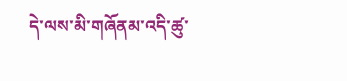དེ་ལས་མི་གཞོནམ་འདི་ཚུ་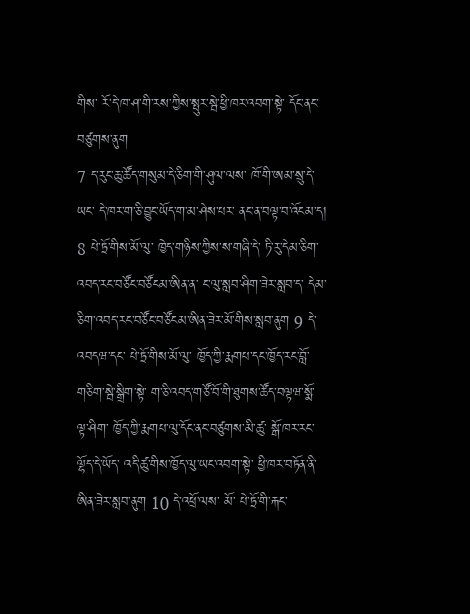གིས་ རོ་དེ་ཁ་ཤ་གི་རས་ཀྱིས་སྤུར་སྦེ་ཕྱི་ཁར་འབག་སྟེ་ དོང་ནང་བཙུགས་ནུག
7 ད་རུང་ཆུ་ཚོད་གསུམ་དེ་ཅིག་གི་ཤུལ་ལས་ ཁོ་གི་ཨམ་སྲུ་དེ་ཡང་ དེ་ཁར་ག་ཅི་བྱུང་ཡོད་ག་མ་ཤེས་པར་ ནང་ན་བལྟ་བ་འོངམ་ད། 8 པེ་ཏྲོ་གིས་མོ་ལུ་ ཁྱེད་གཉིས་ཀྱིས་ས་གཞི་དེ་ ཏི་རུ་དེམ་ཅིག་འབད་རང་བཙོང་བཙོངམ་ཨིན་ན་ ང་ལུ་སླབ་ཤིག་ཟེར་སླབ་ད་ དེམ་ཅིག་འབད་རང་བཙོང་བཙོངམ་ཨིན་ཟེར་མོ་གིས་སླབ་ནུག 9 དེ་འབདཝ་དང་ པེ་ཏྲོ་གིས་མོ་ལུ་ ཁྱོད་ཀྱི་རྨགཔ་དང་ཁྱོད་རང་བློ་གཅིག་སྦེ་སྒྲིག་སྟེ་ ག་ཅི་འབད་གཙོ་བོ་གི་ཐུགས་ཚོད་བལྟཝ་སྨོ་ ལྟ་ཤིག་ ཁྱོད་ཀྱི་རྨགཔ་ལུ་དོང་ནང་བཙུགས་མི་ཚུ་ སྒོ་ཁར་རང་ལྷོད་དེ་ཡོད་ འདི་ཚུ་གིས་ཁྱོད་ལུ་ཡང་འབག་སྟེ་ ཕྱི་ཁར་བཏོན་ནི་ཨིན་ཟེར་སླབ་ནུག 10 དེ་འཕྲོ་ལས་ མོ་ པེ་ཏྲོ་གི་རྐང་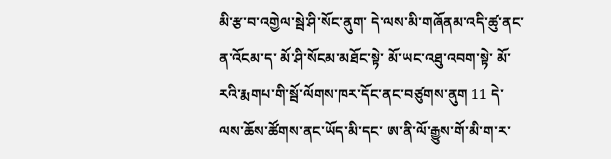མི་རྩ་བ་འགྱེལ་སྦེ་ཤི་སོང་ནུག་ དེ་ལས་མི་གཞོནམ་འདི་ཚུ་ནང་ན་འོངམ་ད་ མོ་ཤི་སོངམ་མཐོང་སྟེ་ མོ་ཡང་འཐུ་འབག་སྟེ་ མོ་རའི་རྨགཔ་གི་སྦོ་ལོགས་ཁར་དོང་ནང་བཙུགས་ནུག 11 དེ་ལས་ཆོས་ཚོགས་ནང་ཡོད་མི་དང་ ཨ་ནི་ལོ་རྒྱུས་གོ་མི་ག་ར་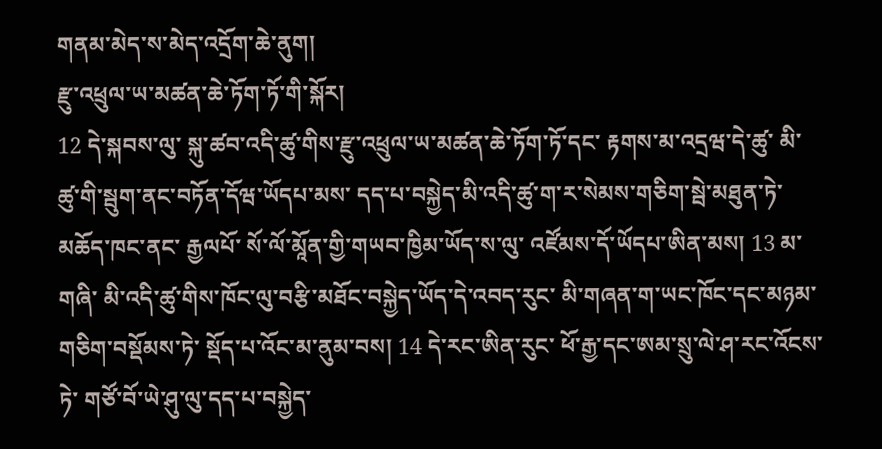གནམ་མེད་ས་མེད་འདྲོག་ཆེ་ནུག།
རྫུ་འཕྲུལ་ཡ་མཚན་ཆེ་ཏོག་ཏོ་གི་སྐོར།
12 དེ་སྐབས་ལུ་ སྐུ་ཚབ་འདི་ཚུ་གིས་རྫུ་འཕྲུལ་ཡ་མཚན་ཆེ་ཏོག་ཏོ་དང་ རྟགས་མ་འདྲཝ་དེ་ཚུ་ མི་ཚུ་གི་སྦུག་ནང་བཏོན་དོཝ་ཡོདཔ་མས་ དད་པ་བསྐྱེད་མི་འདི་ཚུ་ག་ར་སེམས་གཅིག་སྦེ་མཐུན་ཏེ་ མཆོད་ཁང་ནང་ རྒྱལཔོ་ སོ་ལོ་མཱོན་གྱི་གཡབ་ཁྱིམ་ཡོད་ས་ལུ་ འཛོམས་དོ་ཡོདཔ་ཨིན་མས། 13 མ་གཞི་ མི་འདི་ཚུ་གིས་ཁོང་ལུ་བརྩི་མཐོང་བསྐྱེད་ཡོད་དེ་འབད་རུང་ མི་གཞན་ག་ཡང་ཁོང་དང་མཉམ་གཅིག་བསྡོམས་ཏེ་ སྡོད་པ་འོང་མ་ནུམ་བས། 14 དེ་རང་ཨིན་རུང་ ཕོ་རྒྱ་དང་ཨམ་སྲུ་ལེ་ཤ་རང་འོངས་ཏེ་ གཙོ་བོ་ཡེ་ཤུ་ལུ་དད་པ་བསྐྱེད་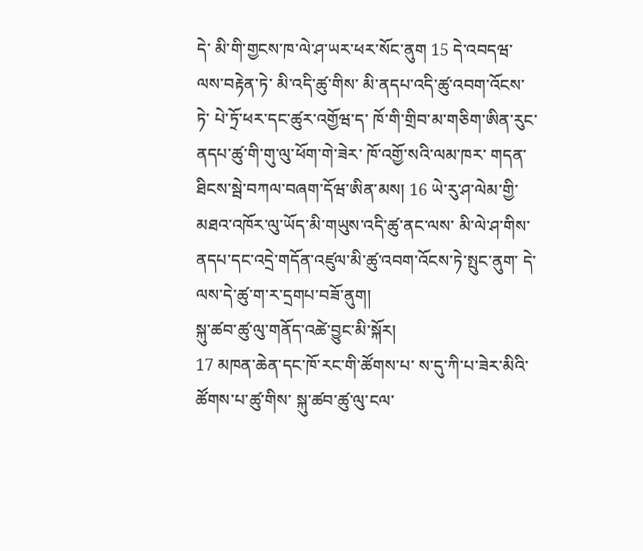དེ་ མི་གི་གྱངས་ཁ་ལེ་ཤ་ཡར་ཕར་སོང་ནུག 15 དེ་འབདཝ་ལས་བརྟེན་ཏེ་ མི་འདི་ཚུ་གིས་ མི་ནདཔ་འདི་ཚུ་འབག་འོངས་ཏེ་ པེ་ཏྲོ་ཕར་དང་ཚུར་འགྱོཝ་ད་ ཁོ་གི་གྲིབ་མ་གཅིག་ཨིན་རུང་ ནདཔ་ཚུ་གི་གུ་ལུ་ཕོག་གེ་ཟེར་ ཁོ་འགྱོ་སའི་ལམ་ཁར་ གདན་ཐིངས་སྦེ་བཀལ་བཞག་དོཝ་ཨིན་མས། 16 ཡེ་རུ་ཤ་ལེམ་གྱི་ མཐའ་འཁོར་ལུ་ཡོད་མི་གཡུས་འདི་ཚུ་ནང་ལས་ མི་ལེ་ཤ་གིས་ ནདཔ་དང་འདྲེ་གདོན་འཛུལ་མི་ཚུ་འབག་འོངས་ཏེ་སྤུང་ནུག་ དེ་ལས་དེ་ཚུ་ག་ར་དྲགཔ་བཟོ་ནུག།
སྐུ་ཚབ་ཚུ་ལུ་གནོད་འཚེ་བྱུང་མི་སྐོར།
17 མཁན་ཆེན་དང་ཁོ་རང་གི་ཚོགས་པ་ ས་དུ་ཀི་པ་ཟེར་མིའི་ཚོགས་པ་ཚུ་གིས་ སྐུ་ཚབ་ཚུ་ལུ་ངལ་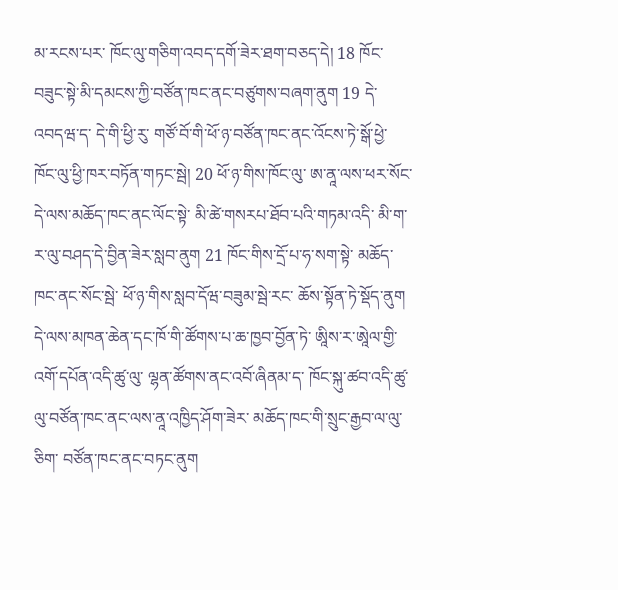མ་རངས་པར་ ཁོང་ལུ་གཅིག་འབད་དགོ་ཟེར་ཐག་བཅད་དེ། 18 ཁོང་བཟུང་སྟེ་མི་དམངས་ཀྱི་བཙོན་ཁང་ནང་བཙུགས་བཞག་ནུག 19 དེ་འབདཝ་ད་ དེ་གི་ཕྱི་རུ་ གཙོ་བོ་གི་ཕོ་ཉ་བཙོན་ཁང་ནང་འོངས་ཏེ་སྒོ་ཕྱེ་ ཁོང་ལུ་ཕྱི་ཁར་བཏོན་གཏང་སྦེ། 20 ཕོ་ཉ་གིས་ཁོང་ལུ་ ཨ་ནཱ་ལས་ཕར་སོང་ དེ་ལས་མཆོད་ཁང་ནང་ལོང་སྟེ་ མི་ཚེ་གསརཔ་ཐོབ་པའི་གཏམ་འདི་ མི་ག་ར་ལུ་བཤད་དེ་བྱིན་ཟེར་སླབ་ནུག 21 ཁོང་གིས་དྲོ་པ་ཧ་སག་སྟེ་ མཆོད་ཁང་ནང་སོང་སྦེ་ ཕོ་ཉ་གིས་སླབ་དོཝ་བཟུམ་སྦེ་རང་ ཆོས་སྟོན་ཏེ་སྡོད་ནུག
དེ་ལས་མཁན་ཆེན་དང་ཁོ་གི་ཚོགས་པ་ཆ་ཁྱབ་བྱོན་ཏེ་ ཨཱིས་ར་ཨཱེལ་གྱི་འགོ་དཔོན་འདི་ཚུ་ལུ་ ལྷན་ཚོགས་ནང་འབོ་ཞིནམ་ད་ ཁོང་སྐུ་ཚབ་འདི་ཚུ་ལུ་བཙོན་ཁང་ནང་ལས་ནཱ་འཁྱིད་ཤོག་ཟེར་ མཆོད་ཁང་གི་སྲུང་རྒྱབ་ལ་ལུ་ཅིག་ བཙོན་ཁང་ནང་བཏང་ནུག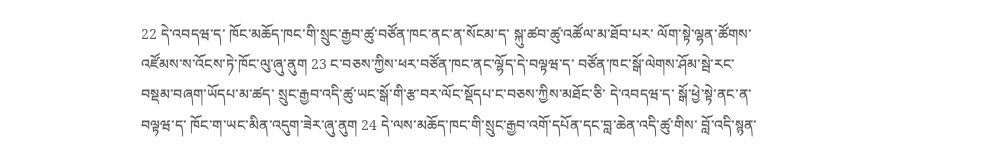22 དེ་འབདཝ་ད་ ཁོང་མཆོད་ཁང་གི་སྲུང་རྒྱབ་ཚུ་བཙོན་ཁང་ནང་ན་སོངམ་ད་ སྐུ་ཚབ་ཚུ་འཚོལ་མ་ཐོབ་པར་ ལོག་སྟེ་ལྷན་ཚོགས་འཛོམས་ས་འོངས་ཏེ་ཁོང་ལུ་ཞུ་ནུག 23 ང་བཅས་ཀྱིས་ཕར་བཙོན་ཁང་ནང་ལྷོད་དེ་བལྟཝ་ད་ བཙོན་ཁང་སྒོ་ལེགས་ཤོམ་སྦེ་རང་བསྡམ་བཞག་ཡོདཔ་མ་ཚད་ སྲུང་རྒྱབ་འདི་ཚུ་ཡང་སྒོ་གི་རྩ་བར་ལོང་སྡོདཔ་ང་བཅས་ཀྱིས་མཐོང་ཅི་ དེ་འབདཝ་ད་ སྒོ་ཕྱེ་སྟེ་ནང་ན་བལྟཝ་ད་ ཁོང་ག་ཡང་མིན་འདུག་ཟེར་ཞུ་ནུག 24 དེ་ལས་མཆོད་ཁང་གི་སྲུང་རྒྱབ་འགོ་དཔོན་དང་བླ་ཆེན་འདི་ཚུ་གིས་ བློ་འདི་སྙན་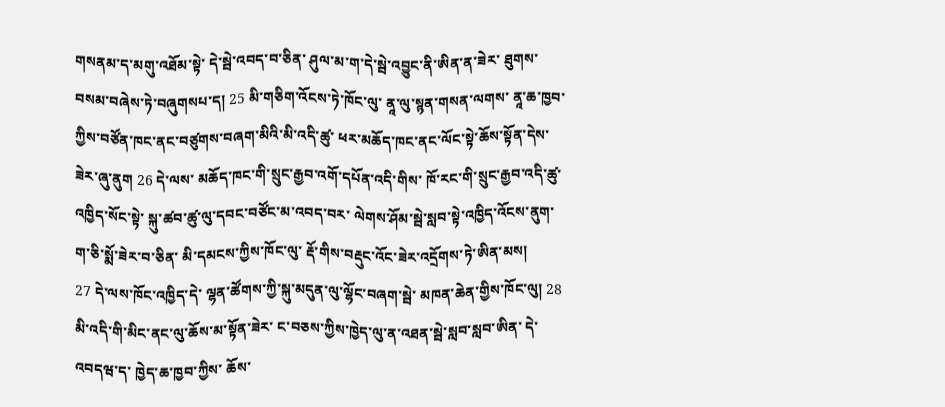གསནམ་ད་མགུ་འཐོམ་སྟེ་ དེ་སྦེ་འབད་བ་ཅིན་ ཤུལ་མ་ག་དེ་སྦེ་འབྱུང་ནི་ཨིན་ན་ཟེར་ ཐུགས་བསམ་བཞེས་ཏེ་བཞུགསཔ་ད། 25 མི་གཅིག་འོངས་ཏེ་ཁོང་ལུ་ ནཱ་ལུ་སྙན་གསན་ལགས་ ནཱ་ཆ་ཁྱབ་ཀྱིས་བཙོན་ཁང་ནང་བཙུགས་བཞག་མིའི་མི་འདི་ཚུ་ ཕར་མཆོད་ཁང་ནང་ལོང་སྟེ་ཆོས་སྟོན་དེས་ཟེར་ཞུ་ནུག 26 དེ་ལས་ མཆོད་ཁང་གི་སྲུང་རྒྱབ་འགོ་དཔོན་འདི་གིས་ ཁོ་རང་གི་སྲུང་རྒྱབ་འདི་ཚུ་འཁྱིད་སོང་སྟེ་ སྐུ་ཚབ་ཚུ་ལུ་དབང་བཙོང་མ་འབད་བར་ ལེགས་ཤོམ་སྦེ་སླབ་སྟེ་འཁྱིད་འོངས་ནུག་ ག་ཅི་སྨོ་ཟེར་བ་ཅིན་ མི་དམངས་ཀྱིས་ཁོང་ལུ་ རྡོ་གིས་བརྡུང་འོང་ཟེར་འདྲོགས་ཏེ་ཨིན་མས།
27 དེ་ལས་ཁོང་འཁྱིད་དེ་ ལྷན་ཚོགས་ཀྱི་སྐུ་མདུན་ལུ་ལྷོང་བཞག་སྦེ་ མཁན་ཆེན་གྱིས་ཁོང་ལུ། 28 མི་འདི་གི་མིང་ནང་ལུ་ཆོས་མ་སྟོན་ཟེར་ ང་བཅས་ཀྱིས་ཁྱེད་ལུ་ན་འཐན་སྦེ་སླབ་སླབ་ཨིན་ དེ་འབདཝ་ད་ ཁྱེད་ཆ་ཁྱབ་ཀྱིས་ ཆོས་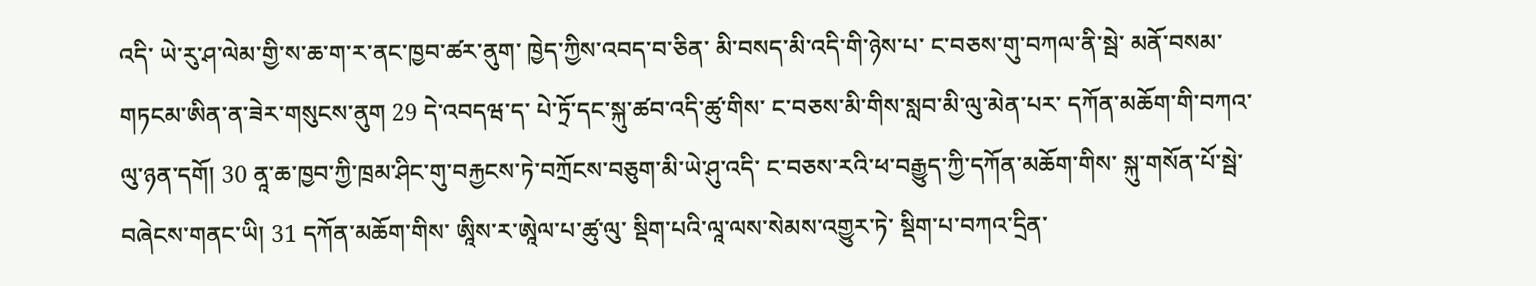འདི་ ཡེ་རུ་ཤ་ལེམ་གྱི་ས་ཆ་ག་ར་ནང་ཁྱབ་ཚར་ནུག་ ཁྱེད་ཀྱིས་འབད་བ་ཅིན་ མི་བསད་མི་འདི་གི་ཉེས་པ་ ང་བཅས་གུ་བཀལ་ནི་སྦེ་ མནོ་བསམ་གཏངམ་ཨིན་ན་ཟེར་གསུངས་ནུག 29 དེ་འབདཝ་ད་ པེ་ཏྲོ་དང་སྐུ་ཚབ་འདི་ཚུ་གིས་ ང་བཅས་མི་གིས་སླབ་མི་ལུ་མེན་པར་ དཀོན་མཆོག་གི་བཀའ་ལུ་ཉན་དགོ། 30 ནཱ་ཆ་ཁྱབ་ཀྱི་ཁྲམ་ཤིང་གུ་བརྐྱངས་ཏེ་བཀྲོངས་བཅུག་མི་ཡེ་ཤུ་འདི་ ང་བཅས་རའི་ཕ་བརྒྱུད་ཀྱི་དཀོན་མཆོག་གིས་ སྐུ་གསོན་པོ་སྦེ་བཞེངས་གནང་ཡི། 31 དཀོན་མཆོག་གིས་ ཨཱིས་ར་ཨཱེལ་པ་ཚུ་ལུ་ སྡིག་པའི་ལཱ་ལས་སེམས་འགྱུར་ཏེ་ སྡིག་པ་བཀའ་དྲིན་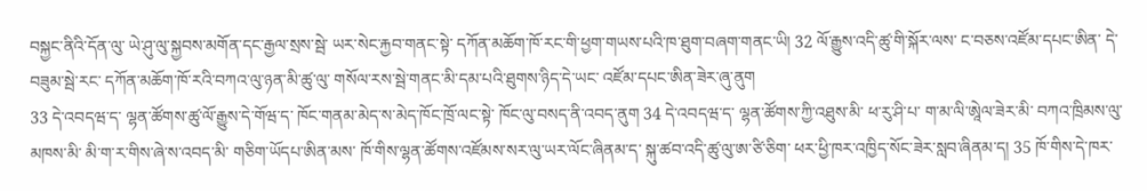བསྐྱང་ནིའི་དོན་ལུ་ ཡེ་ཤུ་ལུ་སྐྱབས་མགོན་དང་རྒྱལ་སྲས་སྦེ་ ཡར་སེང་རྐྱབ་གནང་སྟེ་ དཀོན་མཆོག་ཁོ་རང་གི་ཕྱག་གཡས་པའི་ཁ་ཐུག་བཞག་གནང་ཡི། 32 ལོ་རྒྱུས་འདི་ཚུ་གི་སྐོར་ལས་ ང་བཅས་འཛོམ་དཔང་ཨིན་ དེ་བཟུམ་སྦེ་རང་ དཀོན་མཆོག་ཁོ་རའི་བཀའ་ལུ་ཉན་མི་ཚུ་ལུ་ གསོལ་རས་སྦེ་གནང་མི་དམ་པའི་ཐུགས་ཉིད་དེ་ཡང་ འཛོམ་དཔང་ཨིན་ཟེར་ཞུ་ནུག
33 དེ་འབདཝ་ད་ ལྷན་ཚོགས་ཚུ་ལོ་རྒྱུས་དེ་གོཝ་ད་ ཁོང་གནམ་མེད་ས་མེད་ཁོང་ཁྲོ་ལང་སྟེ་ ཁོང་ལུ་བསད་ནི་འབད་ནུག 34 དེ་འབདཝ་ད་ ལྷན་ཚོགས་ཀྱི་འཐུས་མི་ ཕ་རུ་ཤི་པ་ ག་མ་ལི་ཨཱེལ་ཟེར་མི་ བཀའ་ཁྲིམས་ལུ་མཁས་མི་ མི་ག་ར་གིས་ཞེ་ས་འབད་མི་ གཅིག་ཡོདཔ་ཨིན་མས་ ཁོ་གིས་ལྷན་ཚོགས་འཛོམས་སར་ལུ་ཡར་ལོང་ཞིནམ་ད་ སྐུ་ཚབ་འདི་ཚུ་ལུ་ཨ་ཙི་ཅིག་ ཕར་ཕྱི་ཁར་འཁྱིད་སོང་ཟེར་སླབ་ཞིནམ་ད། 35 ཁོ་གིས་དེ་ཁར་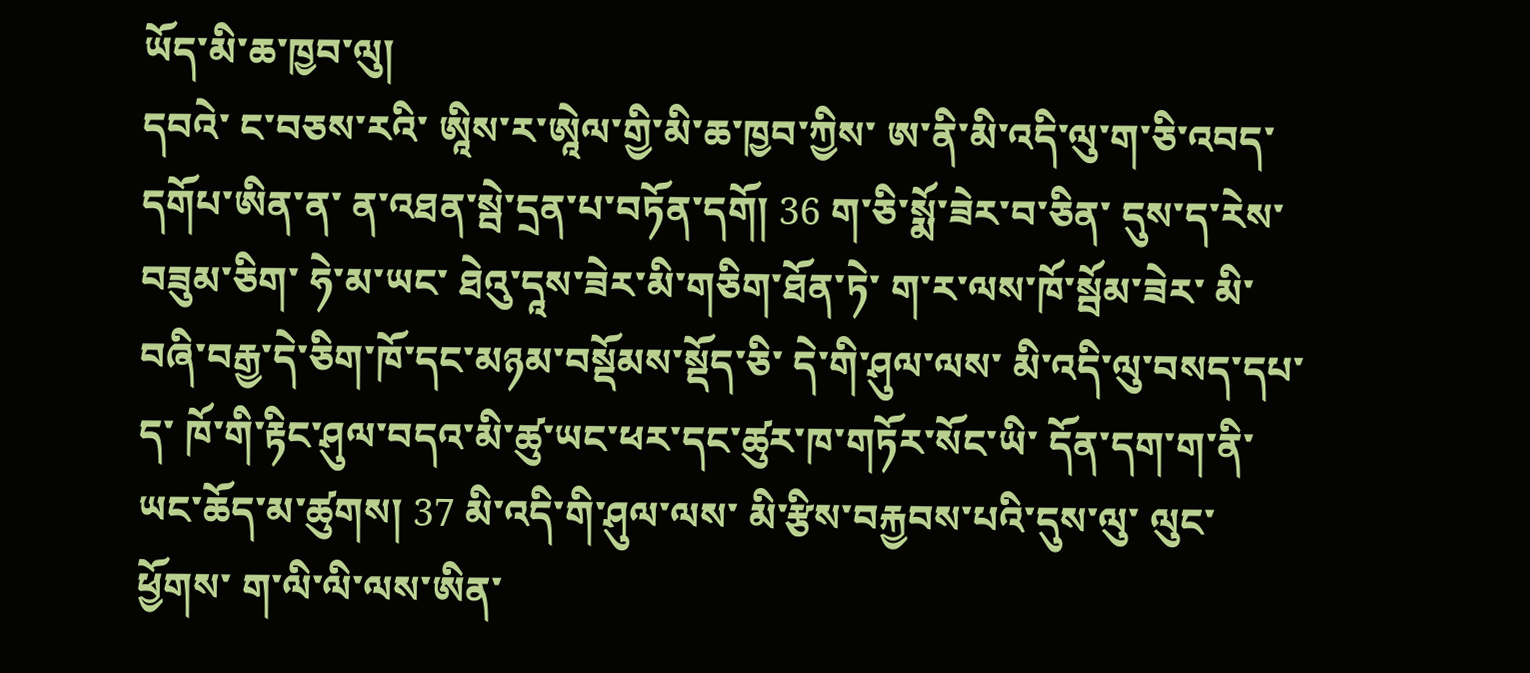ཡོད་མི་ཆ་ཁྱབ་ལུ།
དབའེ་ ང་བཅས་རའི་ ཨཱིས་ར་ཨཱེལ་གྱི་མི་ཆ་ཁྱབ་ཀྱིས་ ཨ་ནི་མི་འདི་ལུ་ག་ཅི་འབད་དགོཔ་ཨིན་ན་ ན་འཐན་སྦེ་དྲན་པ་བཏོན་དགོ། 36 ག་ཅི་སྨོ་ཟེར་བ་ཅིན་ དུས་ད་རེས་བཟུམ་ཅིག་ ཧེ་མ་ཡང་ ཐེའུ་དཱས་ཟེར་མི་གཅིག་ཐོན་ཏེ་ ག་ར་ལས་ཁོ་སྦོམ་ཟེར་ མི་བཞི་བརྒྱ་དེ་ཅིག་ཁོ་དང་མཉམ་བསྡོམས་སྡོད་ཅི་ དེ་གི་ཤུལ་ལས་ མི་འདི་ལུ་བསད་དཔ་ད་ ཁོ་གི་རྟིང་ཤུལ་བདའ་མི་ཚུ་ཡང་ཕར་དང་ཚུར་ཁ་གཏོར་སོང་ཡི་ དོན་དག་ག་ནི་ཡང་ཆོད་མ་ཚུགས། 37 མི་འདི་གི་ཤུལ་ལས་ མི་རྩིས་བརྐྱབས་པའི་དུས་ལུ་ ལུང་ཕྱོགས་ ག་ལི་ལི་ལས་ཨིན་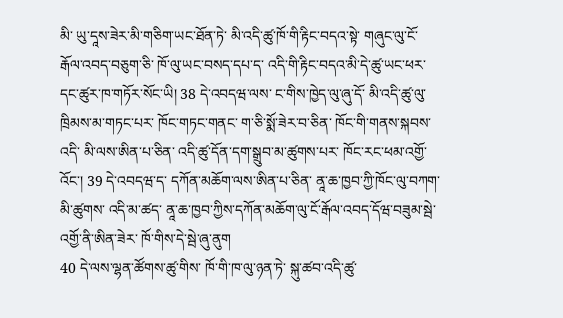མི་ ཡུ་དཱས་ཟེར་མི་གཅིག་ཡང་ཐོན་ཏེ་ མི་འདི་ཚུ་ཁོ་གི་རྟིང་བདའ་སྟེ་ གཞུང་ལུ་ངོ་རྒོལ་འབད་བཅུག་ཅི་ ཁོ་ལུ་ཡང་བསད་དཔ་ད་ འདི་གི་རྟིང་བདའ་མི་དེ་ཚུ་ཡང་ཕར་དང་ཚུར་ཁ་གཏོར་སོང་ཡི། 38 དེ་འབདཝ་ལས་ ང་གིས་ཁྱེད་ལུ་ཞུ་དོ་ མི་འདི་ཚུ་ལུ་ཁྲིམས་མ་གཏང་པར་ ཁོང་གཏང་གནང་ ག་ཅི་སྨོ་ཟེར་བ་ཅིན་ ཁོང་གི་གནས་སྐབས་འདི་ མི་ལས་ཨིན་པ་ཅིན་ འདི་ཚུ་དོན་དག་སྒྲུབ་མ་ཚུགས་པར་ ཁོང་རང་ཕམ་འགྱོ་འོང་། 39 དེ་འབདཝ་ད་ དཀོན་མཆོག་ལས་ཨིན་པ་ཅིན་ ནཱ་ཆ་ཁྱབ་ཀྱི་ཁོང་ལུ་བཀག་མི་ཚུགས་ འདི་མ་ཚད་ ནཱ་ཆ་ཁྱབ་ཀྱིས་དཀོན་མཆོག་ལུ་ངོ་རྒོལ་འབད་དོཝ་བཟུམ་སྦེ་འགྱོ་ནི་ཨིན་ཟེར་ ཁོ་གིས་དེ་སྦེ་ཞུ་ནུག
40 དེ་ལས་ལྷན་ཚོགས་ཚུ་གིས་ ཁོ་གི་ཁ་ལུ་ཉན་ཏེ་ སྐུ་ཚབ་འདི་ཚུ་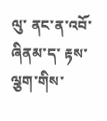ལུ་ ནང་ན་འབོ་ཞིནམ་ད་ རྟས་ལྕག་གིས་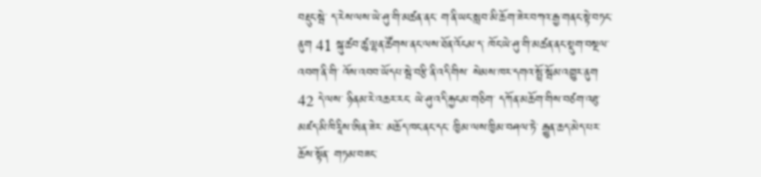བརྡུང་སྦེ་ ད་རེས་ལས་ཡེ་ཤུ་གི་མཚན་ནང་ ག་ནི་ཡང་སླབ་མི་ཆོག་ཟེར་བཀའ་རྒྱ་གནང་སྟེ་བཏང་ནུག 41 སྐུ་ཚབ་ཚུ་ལྷན་ཚོགས་ནང་ལས་ཐོན་འོངམ་ད་ ཁོང་ཡེ་ཤུ་གི་མཚན་ནང་སྡུག་བསྔལ་འབག་ནི་གི་ འོས་འབབ་ཡོདཔ་སྦེ་བརྩི་ནི་འདི་གིས་ སེམས་ཁར་དགའ་སྤྲོ་སྦོམ་འགྱུར་ནུག 42 དེ་ལས་ ཉིནམ་རེ་འཆར་རང་ ཡེ་ཤུ་འདི་རྐྱངམ་གཅིག་ དཀོན་མཆོག་གིས་བཙག་འཐུ་མཛད་མི་ཁིརཱིས་ཨིན་ཟེར་ མཆོད་ཁང་ནང་དང་ ཁྱིམ་ལས་ཁྱིམ་བཤལ་ཏེ་ རྒྱུན་ཆད་མེད་པར་ ཆོས་སྟོན་ གཏམ་བཟང་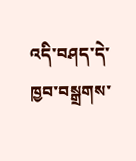འདི་བཤད་དེ་ ཁྱབ་བསྒྲགས་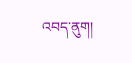འབད་ནུག།